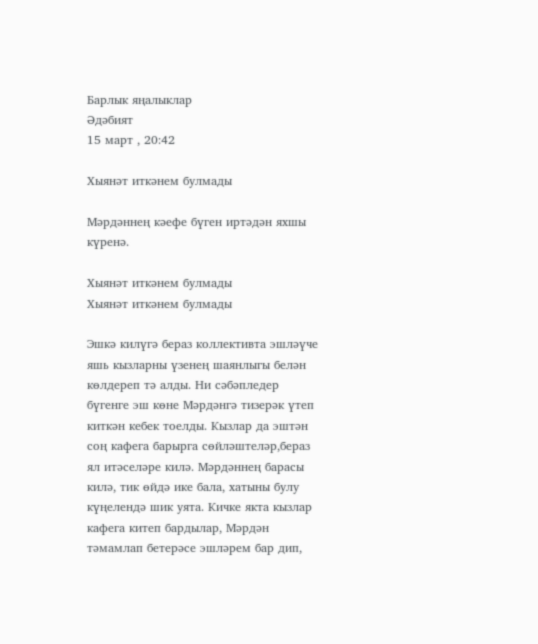Барлык яңалыклар
Әдәбият
15 март , 20:42

Хыянәт иткәнем булмады

Мәрдәннең кәефе бүген иртәдән яхшы күренә.

Хыянәт иткәнем булмады
Хыянәт иткәнем булмады

Эшкә килүгә бераз коллективта эшләүче яшь кызларны үзенең шаянлыгы белән көлдереп тә алды. Ни сәбәпледер бүгенге эш көне Мәрдәнгә тизерәк үтеп киткән кебек тоелды. Кызлар да эштән соң кафега барырга сөйләштеләр,бераз ял итәселәре килә. Мәрдәннең барасы килә, тик өйдә ике бала, хатыны булу күңелендә шик уята. Кичке якта кызлар кафега китеп бардылар, Мәрдән тәмамлап бетерәсе эшләрем бар дип,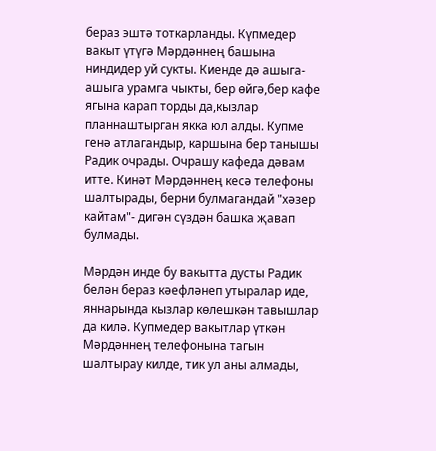бераз эштә тоткарланды. Күпмедер вакыт үтүгә Мәрдәннең башына ниндидер уй сукты. Киенде дә ашыга-ашыга урамга чыкты, бер өйгә,бер кафе ягына карап торды да,кызлар планнаштырган якка юл алды. Купме генә атлагандыр, каршына бер танышы Радик очрады. Очрашу кафеда дәвам итте. Кинәт Мәрдәннең кесә телефоны шалтырады, берни булмагандай "хәзер кайтам"- дигән сүздән башка җавап булмады.

Мәрдән инде бу вакытта дусты Радик белән бераз кәефләнеп утыралар иде, яннарында кызлар көлешкән тавышлар да килә. Купмедер вакытлар үткән Мәрдәннең телефонына тагын шалтырау килде, тик ул аны алмады,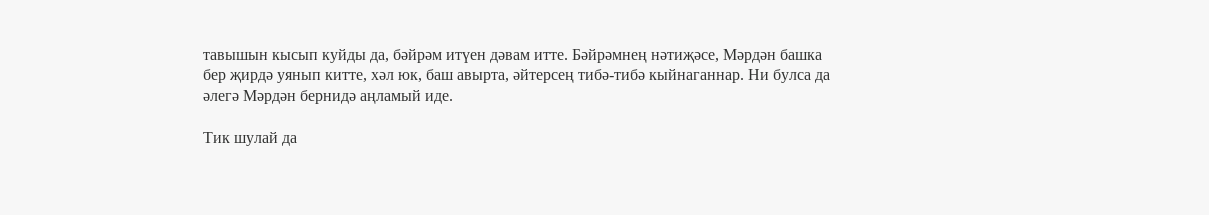тавышын кысып куйды да, бәйрәм итүен дәвам итте. Бәйрәмнең нәтиҗәсе, Мәрдән башка бер җирдә уянып китте, хәл юк, баш авырта, әйтерсең тибә-тибә кыйнаганнар. Ни булса да әлегә Мәрдән бернидә аңламый иде.

Тик шулай да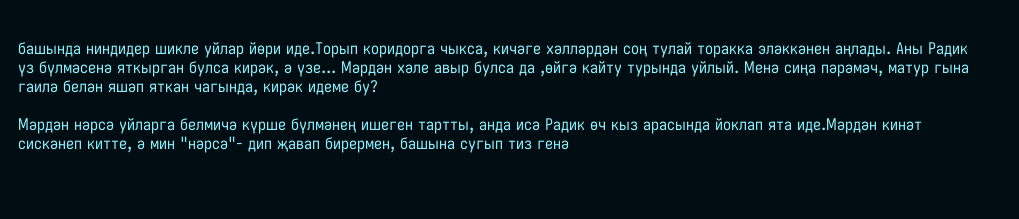башында ниндидер шикле уйлар йөри иде.Торып коридорга чыкса, кичәге хәлләрдән соң тулай торакка эләккәнен аңлады. Аны Радик үз бүлмәсенә яткырган булса кирәк, ә үзе... Мәрдән хәле авыр булса да ,өйгә кайту турында уйлый. Менә сиңа пәрәмәч, матур гына гаилә белән яшәп яткан чагында, кирәк идеме бу?

Мәрдән нәрсә уйларга белмичә күрше бүлмәнең ишеген тартты, анда исә Радик өч кыз арасында йоклап ята иде.Мәрдән кинәт сискәнеп китте, ә мин "нәрсә"- дип җавап бирермен, башына сугып тиз генә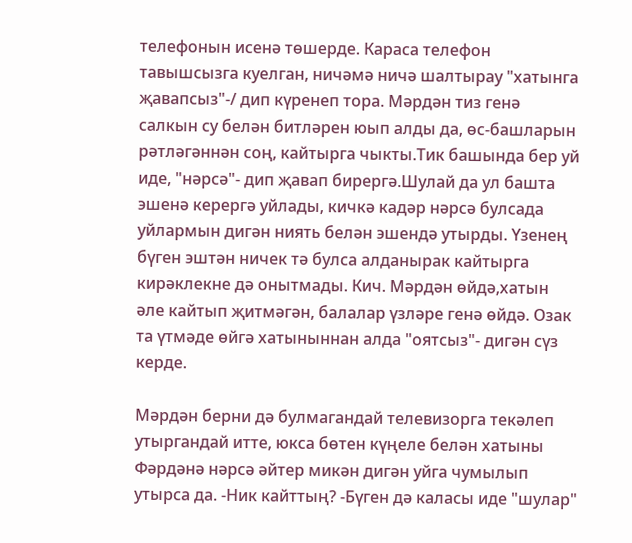телефонын исенә төшерде. Караса телефон тавышсызга куелган, ничәмә ничә шалтырау "хатынга җавапсыз"-/ дип күренеп тора. Мәрдән тиз генә салкын су белән битләрен юып алды да, өс-башларын рәтләгәннән соң, кайтырга чыкты.Тик башында бер уй иде, "нәрсә"- дип җавап бирергә.Шулай да ул башта эшенә керергә уйлады, кичкә кадәр нәрсә булсада уйлармын дигән ниять белән эшендә утырды. Үзенең бүген эштән ничек тә булса алданырак кайтырга кирәклекне дә онытмады. Кич. Мәрдән өйдә,хатын әле кайтып җитмәгән, балалар үзләре генә өйдә. Озак та үтмәде өйгә хатыныннан алда "оятсыз"- дигән сүз керде.

Мәрдән берни дә булмагандай телевизорга текәлеп утыргандай итте, юкса бөтен күңеле белән хатыны Фәрдәнә нәрсә әйтер микән дигән уйга чумылып утырса да. -Ник кайттың? -Бүген дә каласы иде "шулар"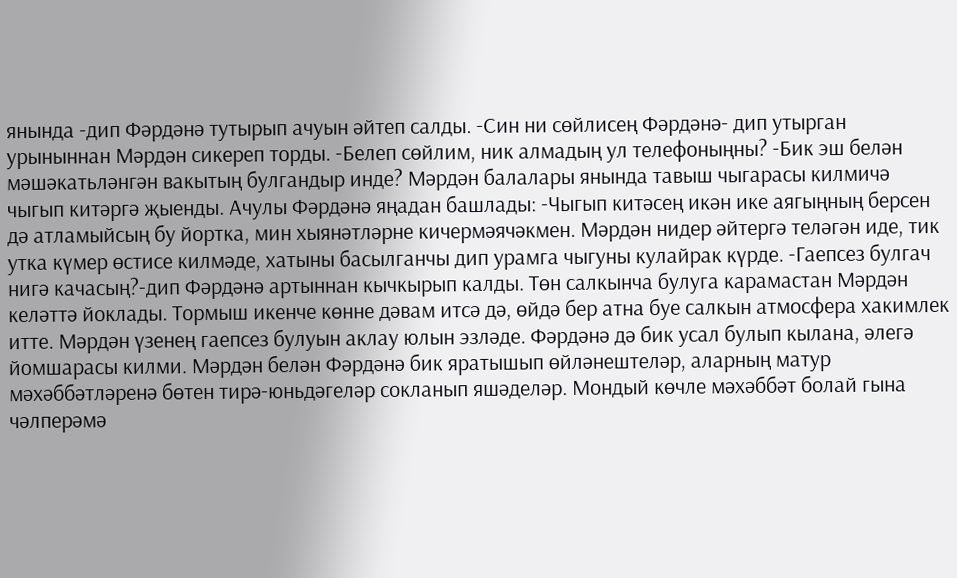янында -дип Фәрдәнә тутырып ачуын әйтеп салды. -Син ни сөйлисең Фәрдәнә- дип утырган урыныннан Мәрдән сикереп торды. -Белеп сөйлим, ник алмадың ул телефоныңны? -Бик эш белән мәшәкатьләнгән вакытың булгандыр инде? Мәрдән балалары янында тавыш чыгарасы килмичә чыгып китәргә җыенды. Ачулы Фәрдәнә яңадан башлады: -Чыгып китәсең икән ике аягыңның берсен дә атламыйсың бу йортка, мин хыянәтләрне кичермәячәкмен. Мәрдән нидер әйтергә теләгән иде, тик утка күмер өстисе килмәде, хатыны басылганчы дип урамга чыгуны кулайрак күрде. -Гаепсез булгач нигә качасың?-дип Фәрдәнә артыннан кычкырып калды. Төн салкынча булуга карамастан Мәрдән келәттә йоклады. Тормыш икенче көнне дәвам итсә дә, өйдә бер атна буе салкын атмосфера хакимлек итте. Мәрдән үзенең гаепсез булуын аклау юлын эзләде. Фәрдәнә дә бик усал булып кылана, әлегә йомшарасы килми. Мәрдән белән Фәрдәнә бик яратышып өйләнештеләр, аларның матур мәхәббәтләренә бөтен тирә-юньдәгеләр сокланып яшәделәр. Мондый көчле мәхәббәт болай гына чәлперәмә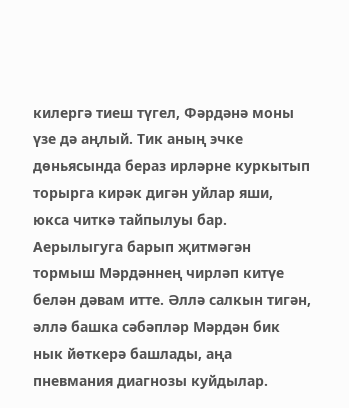килергә тиеш түгел, Фәрдәнә моны үзе дә аңлый. Тик аның эчке дөньясында бераз ирләрне куркытып торырга кирәк дигән уйлар яши, юкса читкә тайпылуы бар. Аерылыгуга барып җитмәгән тормыш Мәрдәннең чирләп китүе белән дәвам итте. Әллә салкын тигән, әллә башка сәбәпләр Мәрдән бик нык йөткерә башлады, аңа пневмания диагнозы куйдылар.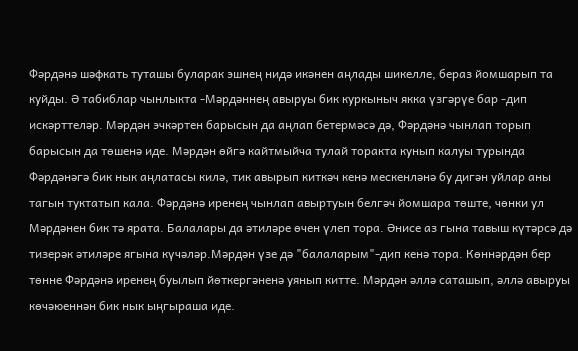Фәрдәнә шәфкать туташы буларак эшнең нидә икәнен аңлады шикелле, бераз йомшарып та куйды. Ә табиблар чынлыкта -Мәрдәннең авыруы бик куркыныч якка үзгәрүе бар -дип искәрттеләр. Мәрдән эчкәртен барысын да аңлап бетермәсә дә, Фәрдәнә чынлап торып барысын да төшенә иде. Мәрдән өйгә кайтмыйча тулай торакта кунып калуы турында Фәрдәнәгә бик нык аңлатасы килә, тик авырып киткәч кенә мескенләнә бу дигән уйлар аны тагын туктатып кала. Фәрдәнә иренең чынлап авыртуын белгәч йомшара төште, чөнки ул Мәрдәнен бик тә ярата. Балалары да әтиләре өчен үлеп тора. Әнисе аз гына тавыш күтәрсә дә тизерәк әтиләре ягына күчәләр.Мәрдән үзе дә "балаларым"-дип кенә тора. Көннәрдән бер төнне Фәрдәнә иренең буылып йөткергәненә уянып китте. Мәрдән әллә саташып, әллә авыруы көчәюеннән бик нык ыңгыраша иде.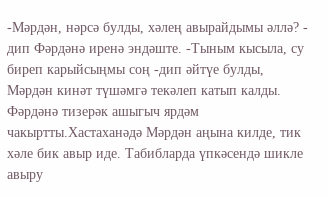-Мәрдән, нәрсә булды, хәлең авырайдымы әллә? - дип Фәрдәнә иренә эндәште. -Тыным кысыла, су биреп карыйсыңмы соң -дип әйтүе булды, Мәрдән кинәт түшәмгә текәлеп катып калды. Фәрдәнә тизерәк ашыгыч ярдәм чакыртты.Хастаханәдә Мәрдән аңына килде, тик хәле бик авыр иде. Табибларда үпкәсендә шикле авыру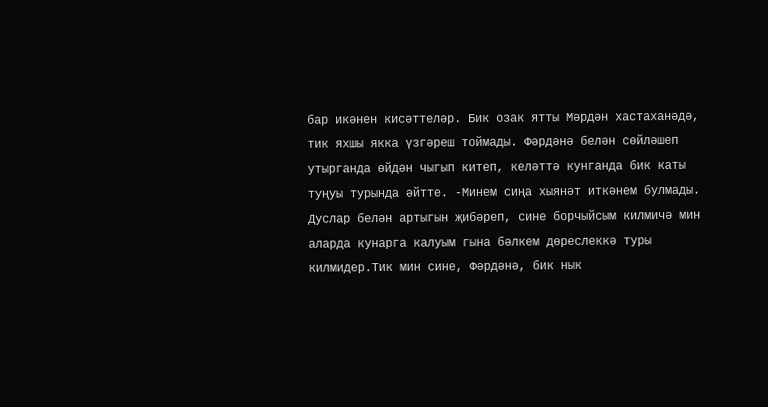бар икәнен кисәттеләр. Бик озак ятты Мәрдән хастаханәдә, тик яхшы якка үзгәреш тоймады. Фәрдәнә белән сөйләшеп утырганда өйдән чыгып китеп, келәттә кунганда бик каты туңуы турында әйтте. -Минем сиңа хыянәт иткәнем булмады. Дуслар белән артыгын җибәреп, сине борчыйсым килмичә мин аларда кунарга калуым гына бәлкем дөреслеккә туры килмидер.Тик мин сине, Фәрдәнә, бик нык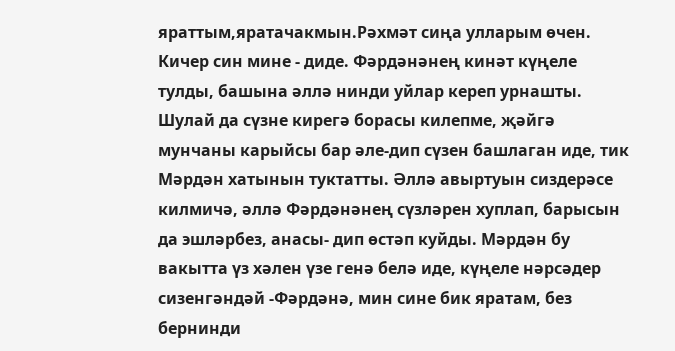яраттым,яратачакмын.Рәхмәт сиңа улларым өчен. Кичер син мине - диде. Фәрдәнәнең кинәт күңеле тулды, башына әллә нинди уйлар кереп урнашты. Шулай да сүзне кирегә борасы килепме, җәйгә мунчаны карыйсы бар әле-дип сүзен башлаган иде, тик Мәрдән хатынын туктатты. Әллә авыртуын сиздерәсе килмичә, әллә Фәрдәнәнең сүзләрен хуплап, барысын да эшләрбез, анасы- дип өстәп куйды. Мәрдән бу вакытта үз хәлен үзе генә белә иде, күңеле нәрсәдер сизенгәндәй -Фәрдәнә, мин сине бик яратам, без бернинди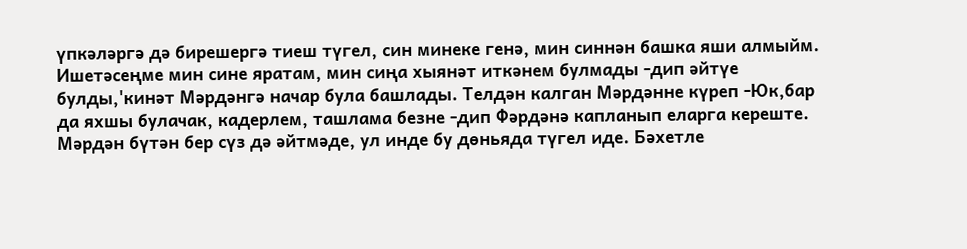үпкәләргә дә бирешергә тиеш түгел, син минеке генә, мин синнән башка яши алмыйм. Ишетәсеңме мин сине яратам, мин сиңа хыянәт иткәнем булмады -дип әйтүе булды,'кинәт Мәрдәнгә начар була башлады. Телдән калган Мәрдәнне күреп -Юк,бар да яхшы булачак, кадерлем, ташлама безне -дип Фәрдәнә капланып еларга кереште. Мәрдән бүтән бер сүз дә әйтмәде, ул инде бу дөньяда түгел иде. Бәхетле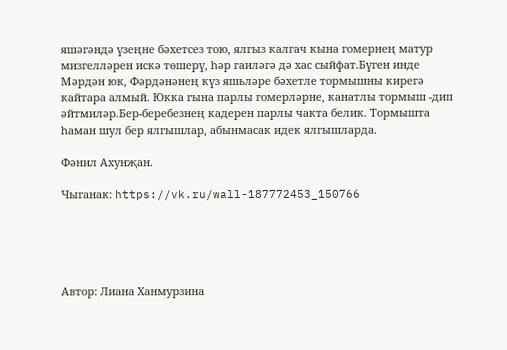яшәгәндә үзеңне бәхетсез тою, ялгыз калгач кына гомернең матур мизгелләрен искә төшерү, һәр гаиләгә дә хас сыйфат.Бүген инде Мәрдән юк, Фәрдәнәнең күз яшьләре бәхетле тормышны кирегә кайтара алмый. Юкка гына парлы гомерләрне, канатлы тормыш -дип әйтмиләр.Бер-беребезнең кадерен парлы чакта белик. Тормышта һаман шул бер ялгышлар, абынмасак идек ялгышларда.

Фәнил Ахунҗан.

Чыганак: https://vk.ru/wall-187772453_150766





Автор: Лиана Ханмурзина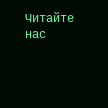Читайте нас